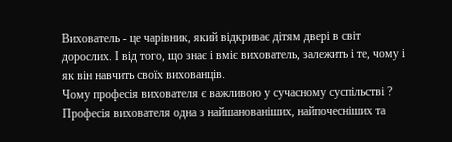Вихователь - це чарівник, який відкриває дітям двері в світ дорослих. І від того, що знає і вміє вихователь, залежить і те, чому і як він навчить своїх вихованців.
Чому професія вихователя є важливою у сучасному суспільстві ?
Професія вихователя одна з найшанованіших, найпочесніших та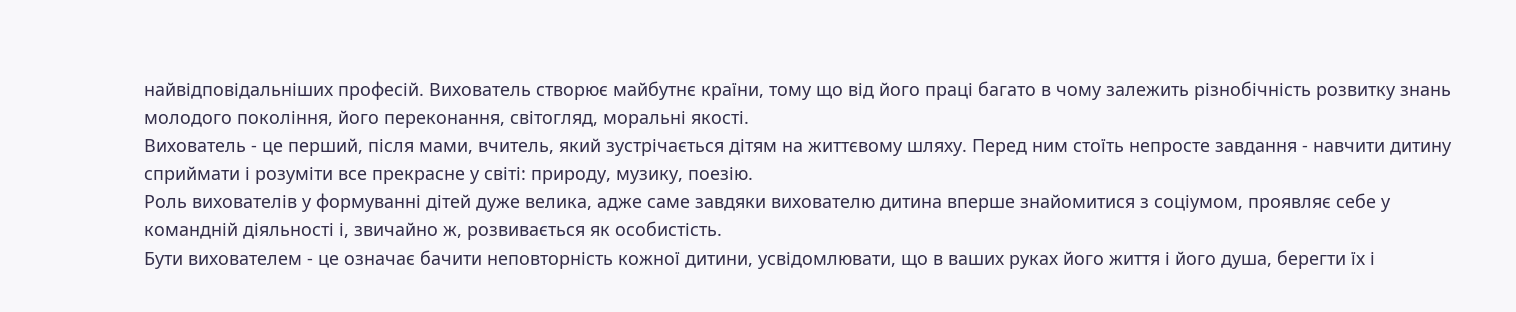найвідповідальніших професій. Вихователь створює майбутнє країни, тому що від його праці багато в чому залежить різнобічність розвитку знань молодого покоління, його переконання, світогляд, моральні якості.
Вихователь - це перший, після мами, вчитель, який зустрічається дітям на життєвому шляху. Перед ним стоїть непросте завдання - навчити дитину сприймати і розуміти все прекрасне у світі: природу, музику, поезію.
Роль вихователів у формуванні дітей дуже велика, адже саме завдяки вихователю дитина вперше знайомитися з соціумом, проявляє себе у командній діяльності і, звичайно ж, розвивається як особистість.
Бути вихователем - це означає бачити неповторність кожної дитини, усвідомлювати, що в ваших руках його життя і його душа, берегти їх і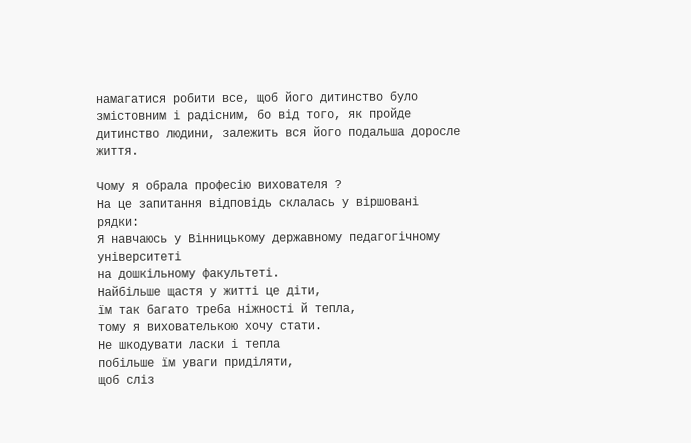намагатися робити все, щоб його дитинство було змістовним і радісним, бо від того, як пройде дитинство людини, залежить вся його подальша доросле життя.

Чому я обрала професію вихователя ?
На це запитання відповідь склалась у віршовані рядки:
Я навчаюсь у Вінницькому державному педагогічному університеті
на дошкільному факультеті.
Найбільше щастя у житті це діти,
їм так багато треба ніжності й тепла,
тому я вихователькою хочу стати.
Не шкодувати ласки і тепла
побільше їм уваги приділяти,
щоб сліз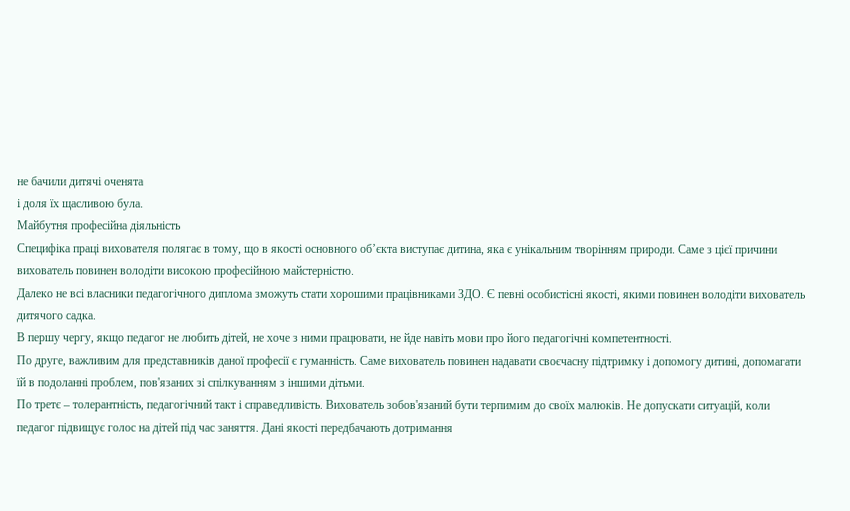не бачили дитячі оченята
і доля їх щасливою була.
Майбутня професійна діяльність
Специфіка праці вихователя полягає в тому, що в якості основного об’єкта виступає дитина, яка є унікальним творінням природи. Саме з цієї причини вихователь повинен володіти високою професійною майстерністю.
Далеко не всі власники педагогічного диплома зможуть стати хорошими працівниками ЗДО. Є певні особистісні якості, якими повинен володіти вихователь дитячого садка.
В першу чергу, якщо педагог не любить дітей, не хоче з ними працювати, не йде навіть мови про його педагогічні компетентності.
По друге, важливим для представників даної професії є гуманність. Саме вихователь повинен надавати своєчасну підтримку і допомогу дитині, допомагати їй в подоланні проблем, пов'язаних зі спілкуванням з іншими дітьми.
По третє ‒ толерантність, педагогічний такт і справедливість. Вихователь зобов'язаний бути терпимим до своїх малюків. Не допускати ситуацій, коли педагог підвищує голос на дітей під час заняття. Дані якості передбачають дотримання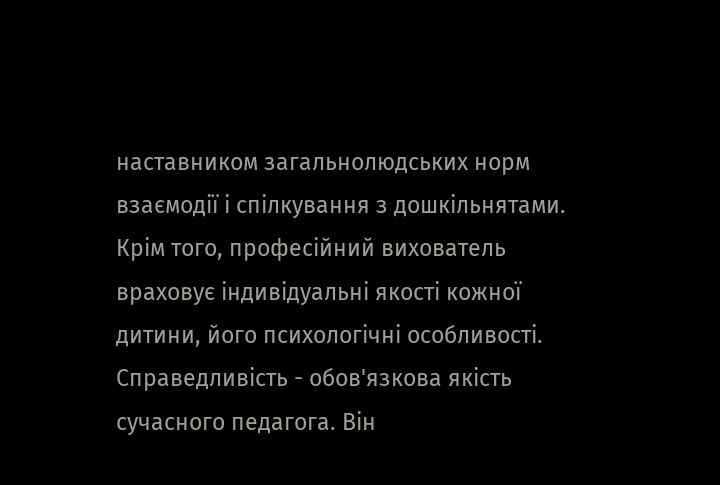наставником загальнолюдських норм взаємодії і спілкування з дошкільнятами. Крім того, професійний вихователь враховує індивідуальні якості кожної дитини, його психологічні особливості. Справедливість - обов'язкова якість сучасного педагога. Він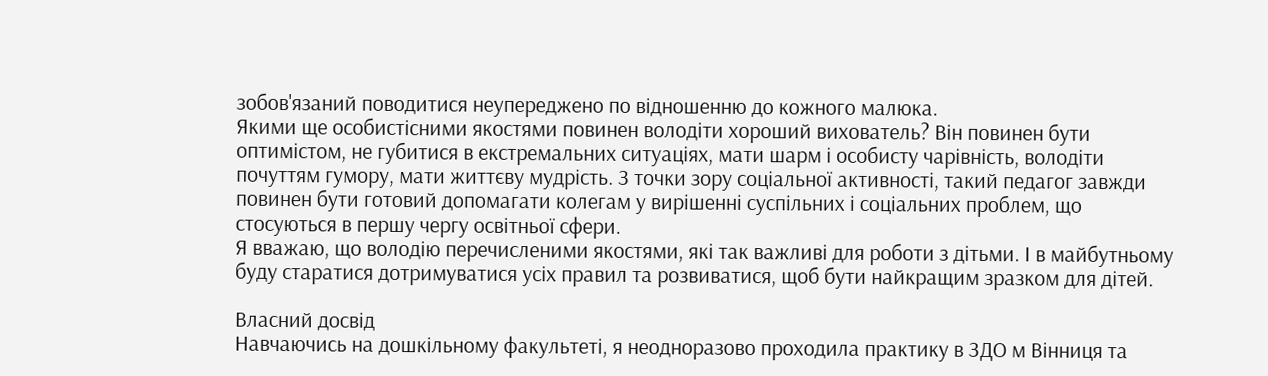зобов'язаний поводитися неупереджено по відношенню до кожного малюка.
Якими ще особистісними якостями повинен володіти хороший вихователь? Він повинен бути оптимістом, не губитися в екстремальних ситуаціях, мати шарм і особисту чарівність, володіти почуттям гумору, мати життєву мудрість. З точки зору соціальної активності, такий педагог завжди повинен бути готовий допомагати колегам у вирішенні суспільних і соціальних проблем, що стосуються в першу чергу освітньої сфери.
Я вважаю, що володію перечисленими якостями, які так важливі для роботи з дітьми. І в майбутньому буду старатися дотримуватися усіх правил та розвиватися, щоб бути найкращим зразком для дітей.

Власний досвід
Навчаючись на дошкільному факультеті, я неодноразово проходила практику в ЗДО м Вінниця та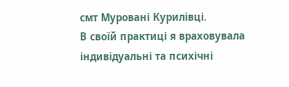смт Муровані Курилівці.
В своїй практиці я враховувала індивідуальні та психічні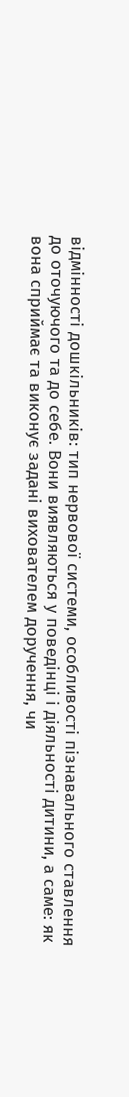відмінності дошкільників: тип нервової системи, особливості пізнавального ставлення до оточуючого та до себе. Вони виявляються у поведінці і діяльності дитини, а саме: як вона сприймає та виконує задані вихователем доручення, чи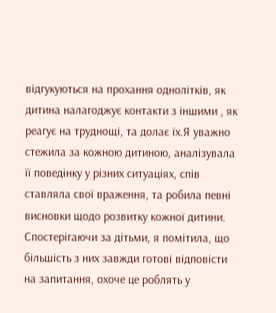відгукуються на прохання однолітків, як дитина налагоджує контакти з іншими , як реагує на труднощі, та долає їх.Я уважно стежила за кожною дитиною, аналізувала її поведінку у різних ситуаціях, спів ставляла свої враження, та робила певні висновки щодо розвитку кожної дитини.
Спостерігаючи за дітьми, я помітила, що більшість з них завжди готові відповісти на запитання, охоче це роблять у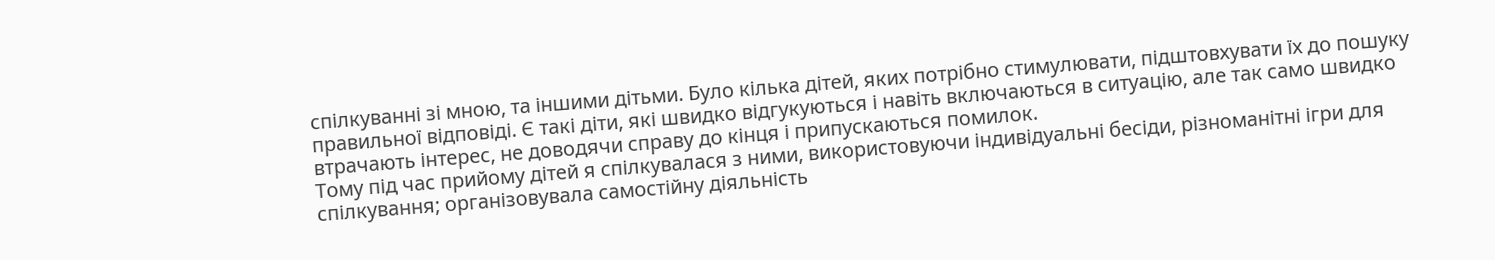спілкуванні зі мною, та іншими дітьми. Було кілька дітей, яких потрібно стимулювати, підштовхувати їх до пошуку правильної відповіді. Є такі діти, які швидко відгукуються і навіть включаються в ситуацію, але так само швидко втрачають інтерес, не доводячи справу до кінця і припускаються помилок.
Тому під час прийому дітей я спілкувалася з ними, використовуючи індивідуальні бесіди, різноманітні ігри для спілкування; організовувала самостійну діяльність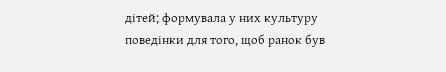дітей; формувала у них культуру поведінки для того, щоб ранок був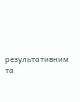результативним та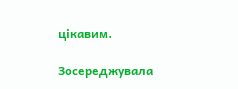цікавим.

Зосереджувала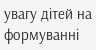увагу дітей на формуванні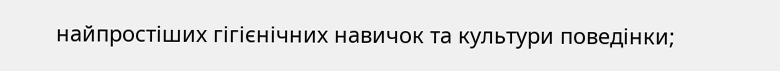найпростіших гігієнічних навичок та культури поведінки;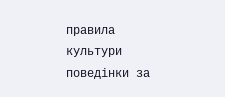правила культури поведінки за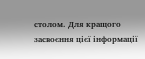столом. Для кращого засвоєння цієї інформації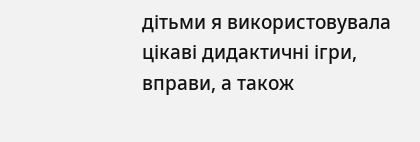дітьми я використовувала цікаві дидактичні ігри, вправи, а також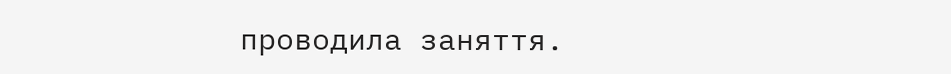проводила заняття.